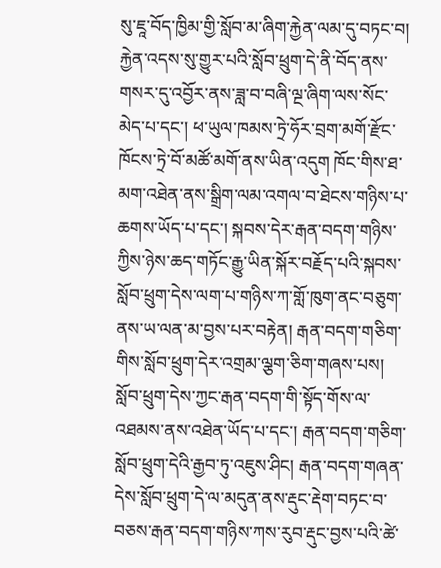སུ་ཇཱ་བོད་ཁྱིམ་གྱི་སློབ་མ་ཞིག་རྐྱེན་ལམ་དུ་བཏང་བ།
རྐྱེན་འདས་སུ་གྱུར་པའི་སློབ་ཕྲུག་དེ་ནི་བོད་ནས་གསར་དུ་འབྱོར་ནས་ཟླ་བ་བཞི་ལྔ་ཞིག་ལས་སོང་མེད་པ་དང་། ཕ་ཡུལ་ཁམས་ཏྲེ་ཧོར་བྲག་མགོ་རྫོང་ཁོངས་ཏྲེ་བོ་མཚོ་མགོ་ནས་ཡིན་འདུག ཁོང་གིས་ཐ་མག་འཐེན་ནས་སྒྲིག་ལམ་འགལ་བ་ཐེངས་གཉིས་པ་ཆགས་ཡོད་པ་དང་། སྐབས་དེར་རྒན་བདག་གཉིས་ཀྱིས་ཉེས་ཆད་གཏོང་རྒྱུ་ཡིན་སྐོར་བརྗོད་པའི་སྐབས་སློབ་ཕྲུག་དེས་ལག་པ་གཉིས་ཀ་གློ་ཁུག་ནང་བཅུག་ནས་ཡ་ལན་མ་བྱས་པར་བརྟེན། རྒན་བདག་གཅིག་གིས་སློབ་ཕྲུག་དེར་འགྲམ་ལྕག་ཅིག་གཞས་པས། སློབ་ཕྲུག་དེས་ཀྱང་རྒན་བདག་གི་སྟོད་གོས་ལ་འཐམས་ནས་འཐེན་ཡོད་པ་དང་། རྒན་བདག་གཅིག་སློབ་ཕྲུག་དེའི་རྒྱབ་ཏུ་འཇུས་ཤིང། རྒན་བདག་གཞན་དེས་སློབ་ཕྲུག་དེ་ལ་མདུན་ནས་རྡུང་རྡེག་བཏང་བ་བཅས་རྒན་བདག་གཉིས་ཀས་རུབ་རྡུང་བྱས་པའི་ཚེ་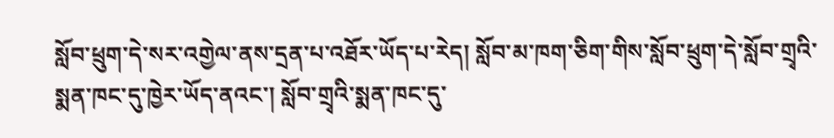སློབ་ཕྲུག་དེ་སར་འགྱེལ་ནས་དྲན་པ་འཐོར་ཡོད་པ་རེད། སློབ་མ་ཁག་ཅིག་གིས་སློབ་ཕྲུག་དེ་སློབ་གྲྭའི་སྨན་ཁང་དུ་ཁྱེར་ཡོད་ནའང་། སློབ་གྲྭའི་སྨན་ཁང་དུ་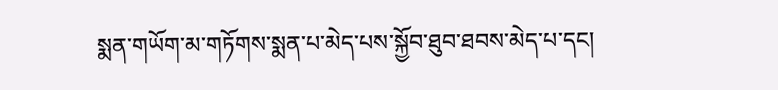སྨན་གཡོག་མ་གཏོགས་སྨན་པ་མེད་པས་སྐྱོབ་ཐུབ་ཐབས་མེད་པ་དང།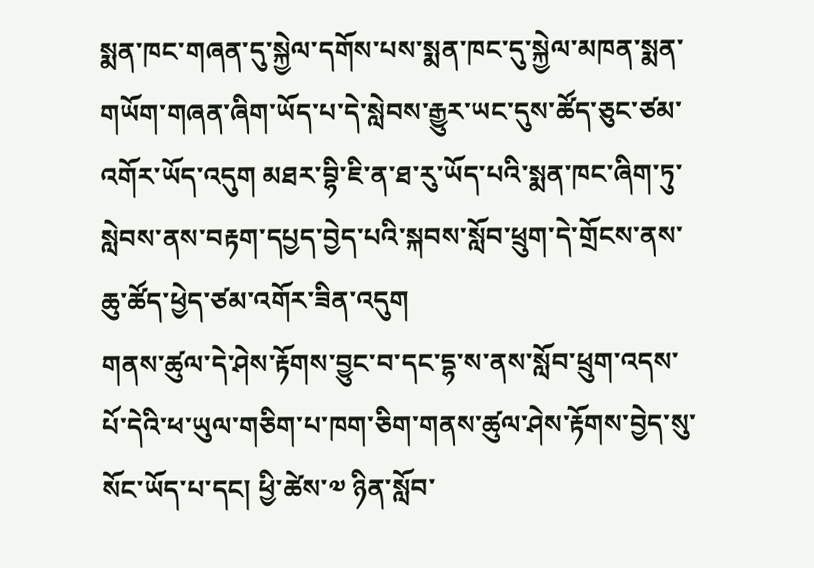སྨན་ཁང་གཞན་དུ་སྐྱེལ་དགོས་པས་སྨན་ཁང་དུ་སྐྱེལ་མཁན་སྨན་གཡོག་གཞན་ཞིག་ཡོད་པ་དེ་སླེབས་རྒྱུར་ཡང་དུས་ཚོད་ཅུང་ཙམ་འགོར་ཡོད་འདུག མཐར་བྷི་ཇི་ན་ཐ་རུ་ཡོད་པའི་སྨན་ཁང་ཞིག་ཏུ་སླེབས་ནས་བརྟག་དཔྱད་བྱེད་པའི་སྐབས་སློབ་ཕྲུག་དེ་གྲོངས་ནས་ཆུ་ཚོད་ཕྱེད་ཙམ་འགོར་ཟིན་འདུག
གནས་ཚུལ་དེ་ཤེས་རྟོགས་བྱུང་བ་དང་དྷ་ས་ནས་སློབ་ཕྲུག་འདས་པོ་དེའི་ཕ་ཡུལ་གཅིག་པ་ཁག་ཅིག་གནས་ཚུལ་ཤེས་རྟོགས་བྱེད་སུ་སོང་ཡོད་པ་དང། ཕྱི་ཚེས་༧ ཉིན་སློབ་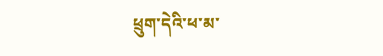ཕྲུག་དེའི་ཕ་མ་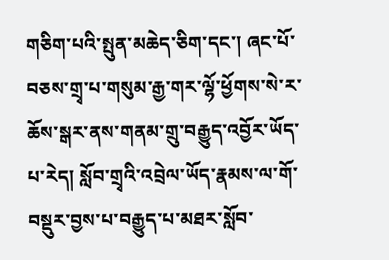གཅིག་པའི་སྤུན་མཆེད་ཅིག་དང་། ཞང་པོ་བཅས་གྲྭ་པ་གསུམ་རྒྱ་གར་ལྷོ་ཕྱོགས་སེ་ར་ཆོས་སྒར་ནས་གནམ་གྲུ་བརྒྱུད་འབྱོར་ཡོད་པ་རེད། སློབ་གྲྭའི་འབྲེལ་ཡོད་རྣམས་ལ་གོ་བསྡུར་བྱས་པ་བརྒྱུད་པ་མཐར་སློབ་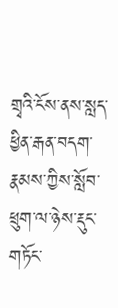གྲྭའི་ངོས་ནས་སླད་ཕྱིན་རྒན་བདག་རྣམས་ཀྱིས་སློབ་ཕྲུག་ལ་ཉེས་རྡུང་གཏོང་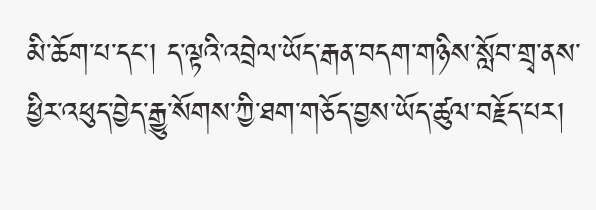མི་ཆོག་པ་དང་། ད་ལྟའི་འབྲེལ་ཡོད་རྒན་བདག་གཉིས་སློབ་གྲྭ་ནས་ཕྱིར་འཕུད་བྱེད་རྒྱུ་སོགས་ཀྱི་ཐག་གཅོད་བྱས་ཡོད་ཚུལ་བརྗོད་པར།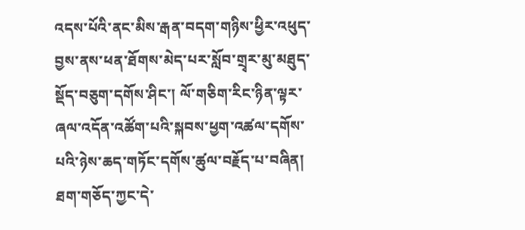འདས་པོའི་ནང་མིས་རྒན་བདག་གཉིས་ཕྱིར་འཕུད་བྱས་ནས་ཕན་ཐོགས་མེད་པར་སློབ་གྲྭར་མུ་མཐུད་སྡོད་བཅུག་དགོས་ཤིང་། ལོ་གཅིག་རིང་ཉིན་ལྟར་ཞལ་འདོན་འཚོག་པའི་སྐབས་ཕྱག་འཚལ་དགོས་པའི་ཉེས་ཆད་གཏོང་དགོས་ཚུལ་བརྗོད་པ་བཞིན། ཐག་གཅོད་ཀྱང་དེ་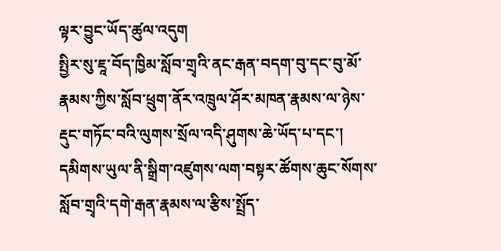ལྟར་བྱུང་ཡོད་ཚུལ་འདུག
སྤྱིར་སུ་ཇཱ་བོད་ཁྱིམ་སློབ་གྲྭའི་ནང་རྒན་བདག་བུ་དང་བུ་མོ་རྣམས་ཀྱིས་སློབ་ཕྲུག་ནོར་འཁྲུལ་ཤོར་མཁན་རྣམས་ལ་ཉེས་རྡུང་གཏོང་བའི་ལུགས་སྲོལ་འདི་ཤུགས་ཆེ་ཡོད་པ་དང་། དམིགས་ཡུལ་ནི་སྒྲིག་འཛུགས་ལག་བསྟར་ཚོགས་ཆུང་སོགས་སློབ་གྲྭའི་དགེ་རྒན་རྣམས་ལ་རྩིས་སྤྲོད་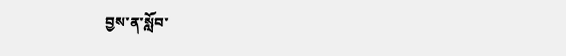བྱས་ན་སློབ་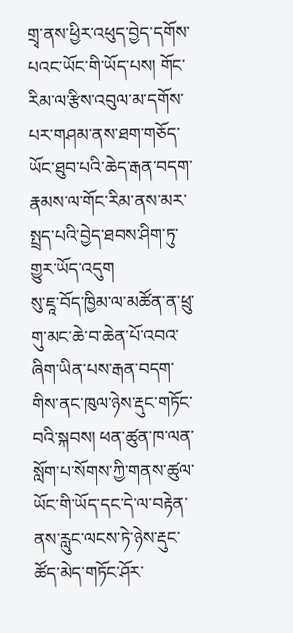གྲྭ་ནས་ཕྱིར་འཕུད་བྱེད་དགོས་པའང་ཡོང་གི་ཡོད་པས། གོང་རིམ་ལ་རྩིས་འབུལ་མ་དགོས་པར་གཤམ་ནས་ཐག་གཅོད་ཡོང་ཐུབ་པའི་ཆེད་རྒན་བདག་རྣམས་ལ་གོང་རིམ་ནས་མར་སྤྲད་པའི་བྱེད་ཐབས་ཤིག་ཏུ་གྱུར་ཡོད་འདུག
སུ་ཇཱ་བོད་ཁྱིམ་ལ་མཚོན་ན་ཕྲུ་གུ་མང་ཆེ་བ་ཆེན་པོ་འབའ་ཞིག་ཡིན་པས་རྒན་བདག་གིས་ནང་ཁུལ་ཉེས་རྡུང་གཏོང་བའི་སྐབས། ཕན་ཚུན་ཁ་ལན་སློག་པ་སོགས་ཀྱི་གནས་ཚུལ་ཡོང་གི་ཡོད་དང་དེ་ལ་བརྟེན་ནས་རླུང་ལངས་ཏེ་ཉེས་རྡུང་ཚོད་མེད་གཏོང་ཤོར་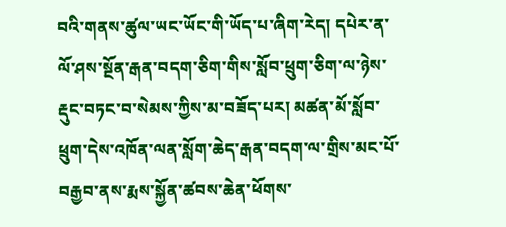བའི་གནས་ཚུལ་ཡང་ཡོང་གི་ཡོད་པ་ཞིག་རེད། དཔེར་ན་ལོ་ཤས་སྔོན་རྒན་བདག་ཅིག་གིས་སློབ་ཕྲུག་ཅིག་ལ་ཉེས་རྡུང་བཏང་བ་སེམས་ཀྱིས་མ་བཟོད་པར། མཚན་མོ་སློབ་ཕྲུག་དེས་འཁོན་ལན་སློག་ཆེད་རྒན་བདག་ལ་གྲིས་མང་པོ་བརྒྱབ་ནས་རྨས་སྐྱོན་ཚབས་ཆེན་ཕོགས་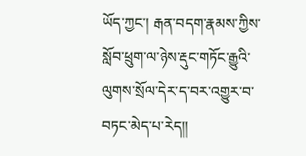ཡོད་ཀྱང་། རྒན་བདག་རྣམས་ཀྱིས་སློབ་ཕྲུག་ལ་ཉེས་རྡུང་གཏོང་རྒྱུའི་ལུགས་སྲོལ་དེར་ད་བར་འགྱུར་བ་བཏང་མེད་པ་རེད།།